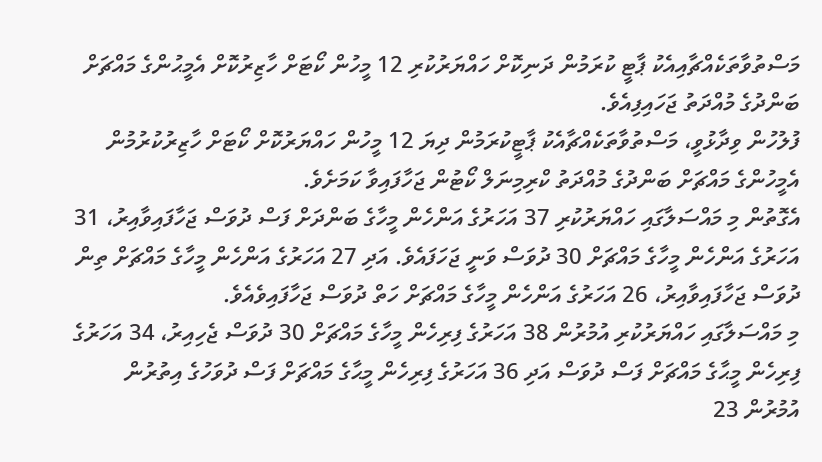މަސްތުވާތަކެއްޗާއިއެކު ޕާޓީ ކުރަމުން ދަނިކޮށް ހައްޔަރުކުރި 12 މީހުން ކޯޓަށް ހާޒިރުކޮށް އެމީޙުންގެ މައްޗަށް ބަންދުގެ މުއްދަތު ޖަހައިފިއެވެ.
ފުލުހުން ވިދާޅުވީ، މަސްތުވާތަކެއްޗާއެކު ޕާޓީކުރަމުން ދިޔަ 12 މީހުން ހައްޔަރުކޮށް ކޯޓަށް ހާޒިރުކުރުމުން އެމީހުންގެ މައްޗަށް ބަންދުގެ މުއްދަތު ކްރިމިނަލް ކޯޓުން ޖަހާފައިވާ ކަމަށެވެ.
އެގޮތުން މި މައްސަލާގައި ހައްޔަރުކުރި 37 އަހަރުގެ އަންހެން މީހާގެ ބަންދަށް ފަސް ދުވަސް ޖަހާފައިވާއިރު، 31 އަހަރުގެ އަންހެން މީހާގެ މައްޗަށް 30 ދުވަސް ވަނީ ޖަހަފައެވެ. އަދި 27 އަހަރުގެ އަންހެން މީހާގެ މައްޗަށް ތިން ދުވަސް ޖަހާފައިވާއިރު، 26 އަހަރުގެ އަންހެން މީހާގެ މައްޗަށް ހަތް ދުވަސް ޖަހާފައިވެއެވެ.
މި މައްސަލާގައި ހައްޔަރުކުރި އުމުރުން 38 އަހަރުގެ ފިރިހެން މީހާގެ މައްޗަށް 30 ދުވަސް ޖެހިއިރު، 34 އަހަރުގެ ފިރިހެން މީޙާގެ މައްޗަށް ފަސް ދުވަސް އަދި 36 އަހަރުގެ ފިރިހެން މީޙާގެ މައްޗަށް ފަސް ދުވަހުގެ އިތުރުން އުމުރުން 23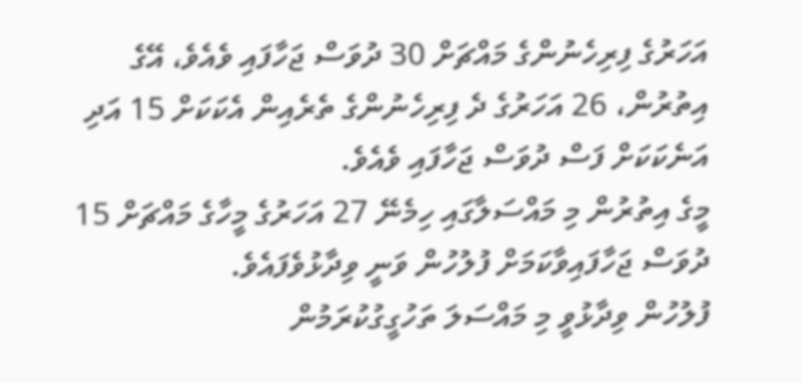އަހަރުގެ ފިރިހެނުންގެ މައްޗަށް 30 ދުވަސް ޖަހާފައި ވެއެވެ، އޭގެ އިތުރުން، 26 އަހަރުގެ ދެ ފިރިހެނުންގެ ތެރެއިން އެކަކަށް 15 އަދި އަނެކަކަށް ފަސް ދުވަސް ޖަހާފައި ވެއެވެ.
މީގެ އިތުރުން މި މައްސަލާގައި ހިމެނޭ 27 އަހަރުގެ މީހާގެ މައްޗަށް 15 ދުވަސް ޖަހާފައިވާކަމަށް ފުލުހުން ވަނީ ވިދާޅުވެފައެވެ.
ފުލުހުން ވިދާޅުވީ މި މައްސަލަ ތަހުގީގުކުރަމުން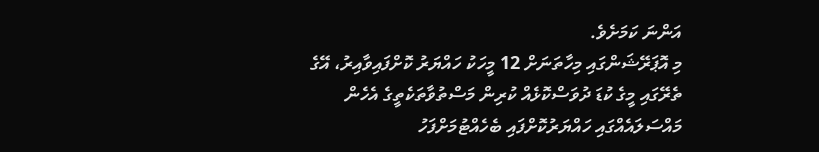އަންނަ ކަމަށެވެ.
މި އޮޕަރޭޝަންގައި މިހާތަނަށް 12 މީހަކު ހައްޔަރު ކޮށްފައިވާއިރު، އޭގެ ތެރޭގައި މީގެ ކުޑަ ދުވަސްކޮޅެއް ކުރިން މަސްތުވާތަކެތީގެ އެހެން މައްސަލައެއްގައި ހައްޔަރުކޮށްފައި ބެހެއްޓުމަށްފަހު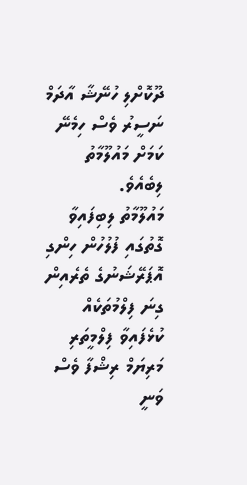ދޫކޮށްލި ހުނޭޝާ އާދަމް ނަސީރު ވެސް ހިމެނޭ ކަމަށް މައުލޫމާތު ލިބެއެވެ.
މައުލޫމާތު ލިބިފައިވާ ގޮތުގައި ފުލުހުން ހިންގި އޮޕަރޭޝަނުގެ ތެރެއިން ގިނަ ފިލްމުތަކެއް ކުޅެފައިވާ ފިލްމީތަރި މަރިޔަމް ރިޝްފާ ވެސް ވަނީ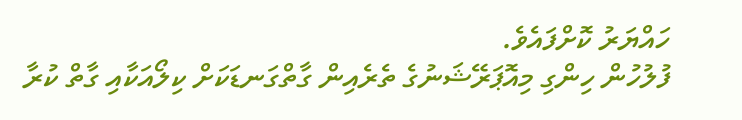ހައްޔަރު ކޮށްފައެވެ.
ފުލުހުން ހިންގި މިއޮޕަރޭޝަނުގެ ތެރެއިން ގާތްގަނޑަކަށް ކިލޯއަކާއި ގާތް ކުރާ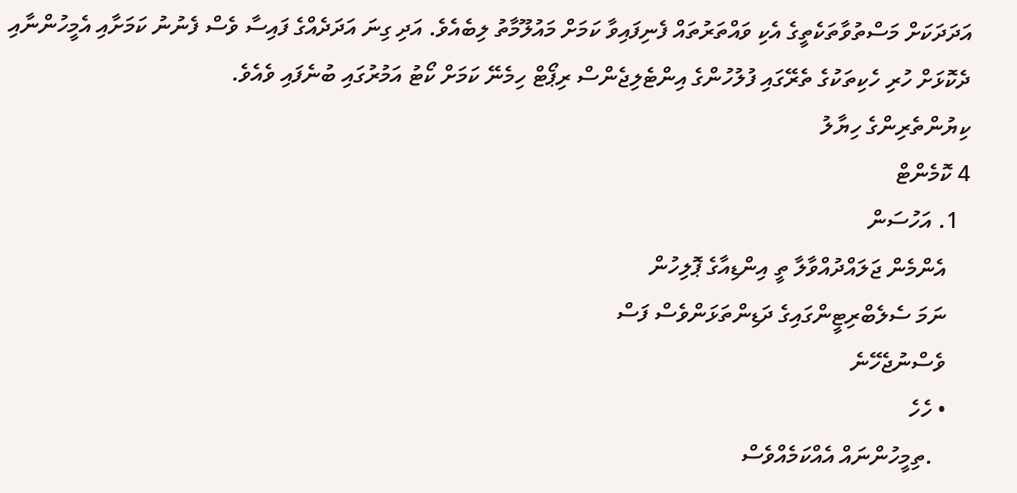އަދަދަކަށް މަސްތުވާތަކެތީގެ އެކި ވައްތަރުތައް ފެނިފައިވާ ކަމަށް މައުލޫމާތު ލިބެއެވެ. އަދި ގިނަ އަދަދެއްގެ ފައިސާ ވެސް ފެނުނު ކަމަށާއި އެމީހުންނާއި ދެކޮޅަށް ހުރި ހެކިތަކުގެ ތެރޭގައި ފުލުހުންގެ އިންޓެލިޖެންސް ރިޕޯޓް ހިމެނޭ ކަމަށް ކޯޓު އަމުރުގައި ބުނެފައި ވެއެވެ.
ކިޔުންތެރިންގެ ހިޔާލު
4 ކޮމެންޓް
  1. އަހުސަން
    އެންމެން ޖަލައްދުއްވާލާ ތީ އިންޑިއާގެ ޕޮލިހުން
    ނަމަ ސެލެބްރިޓީންގައިގެ ދަޑިންތަޅަންވެސް ފަސް
    ވެސްނުޖެހޭނެ
    • ހެހެ
      .ތިމީހުންނައް އެއްކަމެއްވެސް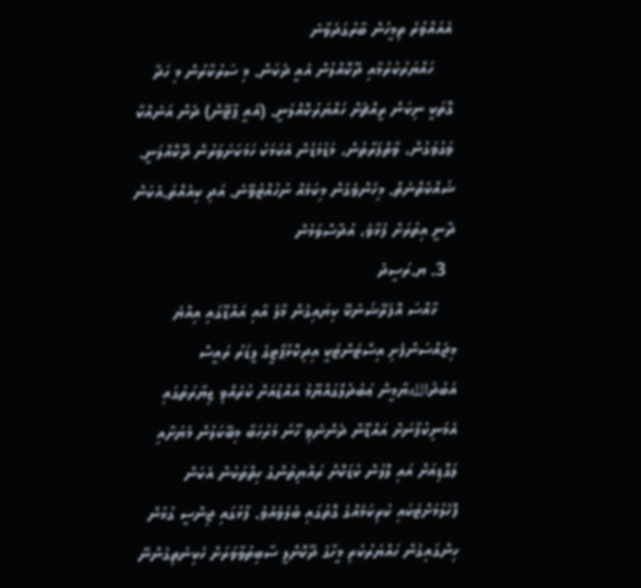އެއައްވުރެ ތިމީހުން ބާރުގަދަވާނެ
    ހައްޔަރުކުރުމާއި ދޫކޮއްލުން އެއީ ދެކަން. މި ސަރުކާރުން މި ހަދާ ގޮތަކީ ނިކަން ރީއްޗަށް ހައްޔަރުކޮއްލަނީ. (އެއީ ޕާޓޭން) ދެން އަނެއްކާ ވަގުވަގުން، ވާތްފަރާތުން، މަޑުމަޑުން އެކަމަކު ހަމަކަށަވަރުން ދޫކޮއްލަނީ. ޝައްކެތްނެތް. މިހެންވެގެން މިކަމެއް ނުހުއްޓުވޭނެ. އަދި ކިއެއްތަ.އެކަން ދާނީ އިތުރަށް ފުޅާވެ، އުދާސްވަމުން
  3. ޔ.ރަސީދު
    ޚާއްސަ އޮފަރޭޝަނެކޭ ކިޔައިގެން މާލެ އާއި އައްޑޫގައި އިއްޔެ މިޖައްސަންފެށި އިސްޓަންޓަކީ އިދިކޮޅުޕާޓީގެ ލީޑަރު ރައީސް އަބުދުاللهޔާމީން ޢަބުދުލްގައްޔޫމު އައްޑުއަށް ކުރެއްވި ޒިޔާރަތުގައި އެމަނިކުފާނަށް އައްޑޫން ދެންނެވި ހޫނު މަރުހަބާ މިބޭކަލުން މެޔަށާއި ލަގޮޑިއަށް އައި ލޮލުން ކުޑަކޮށް ރައްޔިތުންގެ ހިތްތަކުން އެކަން ފޮހެލުމަށްޓަކައި ކުރިކަމެއްގެ ގޮތުގައި ބެލެވެއެވެ. ފާޅުގައި ޖިންސީ ގުޅުން ހިންގައިގެން ހައްޔަރުކުރި މީހާގެ ދޫކޮށްލީ ސާބިތުވާވަރަށް ހެކިނެތިގެންނޭ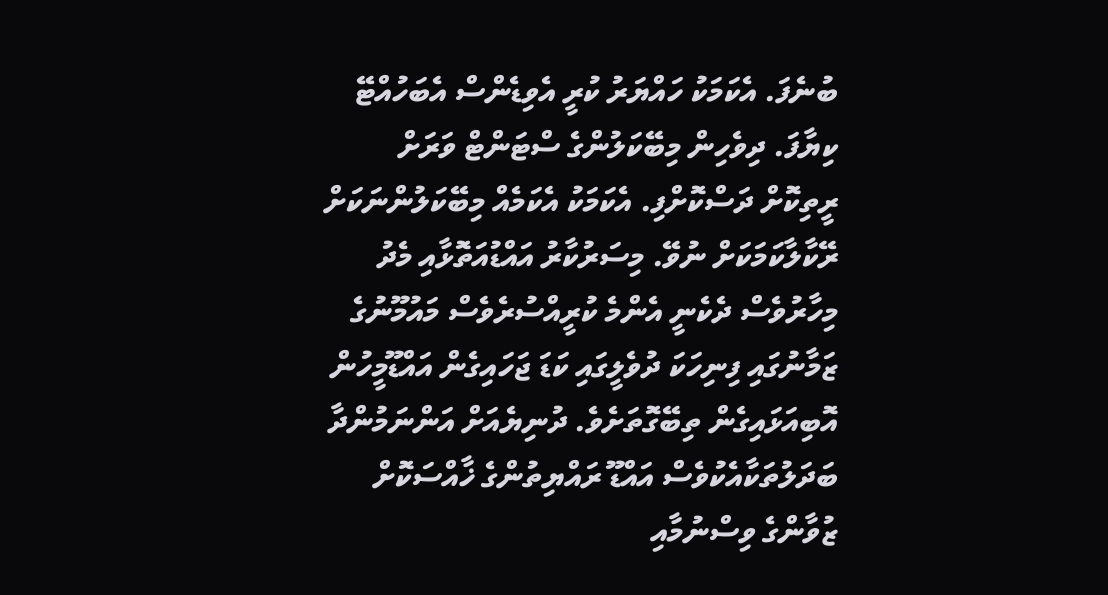ބުނެފަ. އެކަމަކު ހައްޔަރު ކުރީ އެވިޑެންސް އެބަހުއްޓޭ ކިޔާފަ. ދިވެހިން މިބޭކަލުންގެ ސްޓަންޓް ވަރަށް ރީތިކޮށް ދަސްކޮށްފި. އެކަމަކު އެކަމެއް މިބޭކަލުންނަކަށް ރޭކާލާކަމަކަށް ނުވޭ. މިސަރުކާރު އައްޑުއަތޮޅާއި މެދު މިހާރުވެސް ދެކެނީ އެންމެ ކުރީއްސުރެވެސް މައުމޫނުގެ ޒަމާނުގައި ފިނިހަކަ ދުވެލީގައި ކަޑަ ޖަހައިގެން އައްޑޫމީހުން އޮބިއަޅައިގެން ތިބޭގޮތަށެވެ. ދުނިޔެއަށް އަންނަމުންދާ ބަދަލުތަކާއެކުވެސް އައްޑޫ ރައްޔިތުންގެ ޚާއްސަކޮށް ޒުވާންގެ ވިސްނުމާއި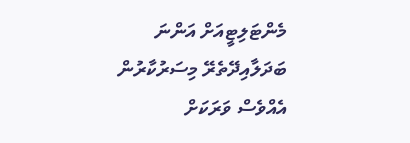މެންޓަލިޓީއަށް އަންނަ ބަދަލާއިދޭތެރޭ މިސަރުކާރުން އެއްވެސް ވަރަކަށް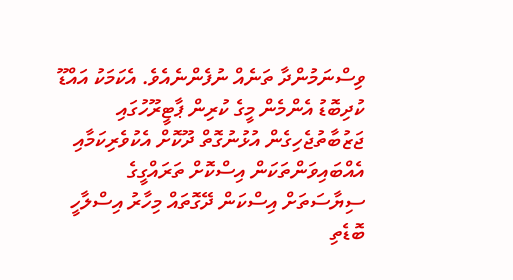ވިސްނަމުންދާ ތަނެއް ނުފެންނެއެވެ. އެކަމަކު އައްޑޫ ކުދިބޮޑު އެންމެން މީގެ ކުރިން ޕާޓީރޫހުގައި ޖަޒުބާތުޖެހިގެން އުޅުނުގޮތް ދޫކޮށް އެކުވެރިކަމާއި އެއްބައިވަންތަކަން އިސްކޮށް ތަރައްގީގެ ސިޔާސަތަށް އިސްކަން ދޭގޮތައް މިހާރު އިސްލާހީ ބޮޑެތި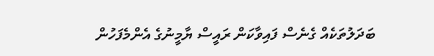ބަދަލުތަކެއް ގެނެސް ފައިވާކަން ރައީސް ޔާމީނުގެ އެންމެފަހުން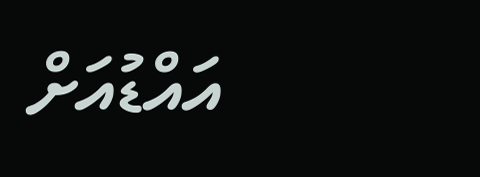އައްޑުއަށް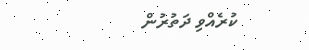ކުރެއްވި ދަތުރުން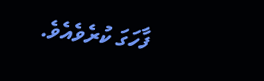ފާހަގަ ކުރެވެއެވެ.